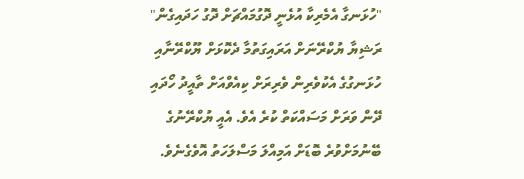"ހުޅަނގާ އެމެރިކާ އުޅެނީ ދޮގުމައްޗަށް ދޮގު ހަދައިގެން"
ރަޝިޔާ ޔުކްރޭނަށް އަރައިގަތުމާ ދެކޮޅަށް ޔޫކްރޭނާއި ހުޅަނގުގެ އެކުވެރިން ވެރިރަށް ކިއެވްއަށް ތާއީދު ހޯދައި ދޭން ވަރަށް މަސައްކަތް ކުރެ އެވެ. އެއީ ޔުކްރޭނުގެ ބޭނުމަށްވުރެ ބޮޑަށް އަމިއްލަ މަސްލަހަތު އޮވެގެނެވެ.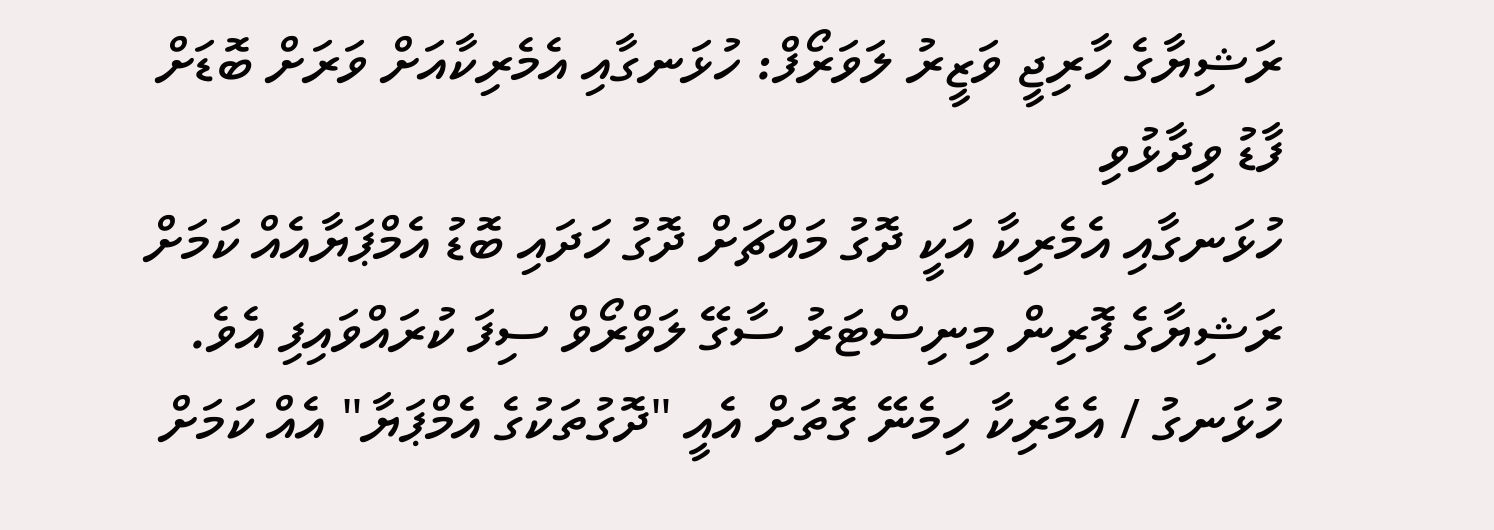ރަޝިޔާގެ ހާރިޖީ ވަޒީރު ލަވަރޯފް: ހުޅަނގާއި އެމެރިކާއަށް ވަރަށް ބޮޑަށް ފާޑު ވިދާޅުވި
ހުޅަނގާއި އެމެރިކާ އަކީ ދޮގު މައްޗަށް ދޮގު ހަދައި ބޮޑު އެމްޕަޔާއެއް ކަމަށް ރަޝިޔާގެ ފޮރިން މިނިސްޓަރު ސާގޭ ލަވްރޯވް ސިފަ ކުރައްވައިފި އެވެ.
ހުޅަނގު / އެމެރިކާ ހިމެނޭ ގޮތަށް އެއީ "ދޮގުތަކުގެ އެމްޕަޔާ" އެއް ކަމަށް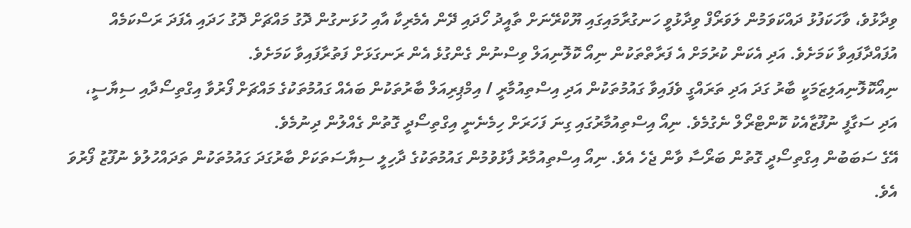ވިދާޅުވެ، ވާހަކަފުޅު ދައްކަވަމުން ލަވަރޯފް ވިދާޅުވީ ހަނގުރާމައިގައި ޔޫކްރޭނަށް ތާއީދު ހޯދައި ދޭން އެމެރިކާ އާއި ހުޅަނގުން ދޮގު މައްޗަށް ދޮގު ހަދައި އެފަދަ ރަސްކަމެއް އުފައްދާފައިވާ ކަމަށެވެ. އަދި އެކަން ކުރުމަށް އެ ފަރާތްތަކުން ނިއޯ ކޮލޮނިއަލް ވިސްނުން ގެންގުޅެ އެން ރަނގަޅަށް ފަތުރާފައިވާ ކަމަށެވެ.
ނިއޯކޮލޮނިއަލިޒަމަކީ ބާރު ގަދަ އަދި ތަރައްގީ ވެފައިވާ ގައުމުތަކުން އަދި އިސްތިއުމާރީ / އިމްޕިރިއަލް ބާރުތަކުން ބައެއް ގައުމުތަކުގެ މައްޗަށް ފޯރުވާ އިގްތިސޯދާއި ސިޔާސީ، އަދި ސަގާފީ ނުފޫޒާއެކު ކޮންޓްރޯލް ނެގުމެވެ. ނިއޯ އިސްތިއުމާރުގައި ގިނަ ފަހަރަށް ހިމެނެނީ އިގްތިސޯދީ ގޮތުން ގެއްލުން ދިނުމެވެ.
އޭގެ ސަބަބުން އިގްތިސޯދީ ގޮތުން ބަރޯސާ ވާން ޖެހެ އެވެ. ނިއޯ އިސްތިއުމާރު ފާޅުވުމުން ގައުމުތަކުގެ ދާހިލީ ސިޔާސަތަކަށް ބާރުގަދަ ގައުމުތަކުން ތަދައްހުލުވެ ނުފޫޒު ފޯރުވަ އެވެ.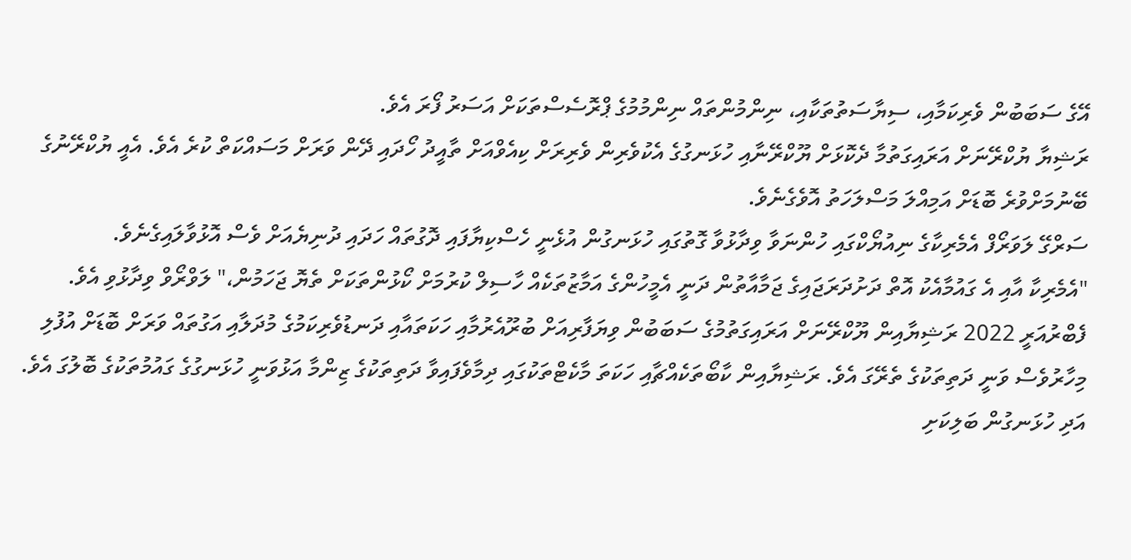އޭގެ ސަބަބުން ވެރިކަމާއި، ސިޔާސަތުތަކާއި، ނިންމުންތައް ނިންމުމުގެ ޕްރޮސެސްތަކަށް އަސަރު ފޯރަ އެވެ.
ރަޝިޔާ ޔުކްރޭނަށް އަރައިގަތުމާ ދެކޮޅަށް ޔޫކްރޭނާއި ހުޅަނގުގެ އެކުވެރިން ވެރިރަށް ކިއެވްއަށް ތާއީދު ހޯދައި ދޭން ވަރަށް މަސައްކަތް ކުރެ އެވެ. އެއީ ޔުކްރޭނުގެ ބޭނުމަށްވުރެ ބޮޑަށް އަމިއްލަ މަސްލަހަތު އޮވެގެނެވެ.
ސަރްގޭ ލަވަރޯފް އެމެރިކާގެ ނިއުޔޯކްގައި ހުންނަވާ ވިދާޅުވާ ގޮތުގައި ހުޅަނގުން އުޅެނީ ހެސްކިޔާފައި ދޮގުތައް ހަދައި ދުނިޔެއަށް ވެސް އޮޅުވާލައިގެނެވެ.
"އެމެރިކާ އާއި އެ ގައުމާއެކު އޮތް ދަށުދަރަޖައިގެ ޖަމާއާތުން ދަނީ އެމީހުންގެ އަމާޒުތަކެއް ހާސިލް ކުރުމަށް ކޯޅުންތަކަށް ތެޔޮ ޖަހަމުން،" ލަވްރޯވް ވިދާޅުވި އެވެ.
ފެބްރުއަރީ 2022 ރަޝިޔާއިން ޔޫކްރޭނަށް އަރައިގަތުމުގެ ސަބަބުން ވިޔަފާރިއަށް ބުރޫއެރުމާއި ހަކަތައާއި ދަނޑުވެރިކަމުގެ މުދަލާއި އަގުތައް ވަރަށް ބޮޑަށް އުފުލި މިހާރުވެސް ވަނީ ދަތިތަކުގެ ތެރޭގަ އެވެ. ރަޝިޔާއިން ކާބޯތަކެއްޗާއި ހަކަތަ މާކެޓްތަކުގައި ދިމާވެފައިވާ ދަތިތަކުގެ ޒިންމާ އަޅުވަނީ ހުޅަނގުގެ ގައުމުތަކުގެ ބޮލުގަ އެވެ. އަދި ހުޅަނގުން ބަލިކަށި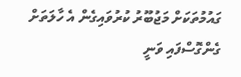ގައުމުތަކަށް މަޖުބޫރު ކުރުވައިގެން އެ ހާލަތަށް ގެންގޮސްފައި ވަނީ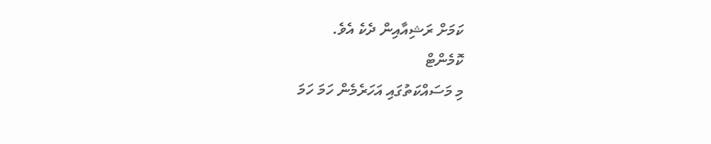ކަމަށް ރަޝިއާއިން ދެކެ އެވެ.
ކޮމެންޓް
މި މަސައްކަތުގައި އަހަރެމެން ހަމަ ހަމަ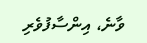ވާނެ، އިންސާފުވެރި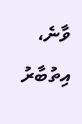ވާނެ، އިތުބާރު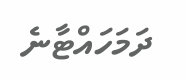ދަމަހައްޓާނެ